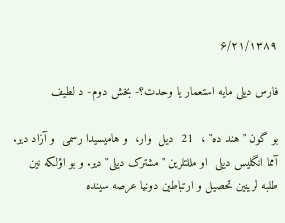۶/۲۱/۱۳۸۹

فارس دیلی مایه استعمار یا وحدت؟- بخش دوم- د لطیف

بو گون " هند ده" ،  21  دیل  وار،  و هامیسیدا رسمی  و آزاد دیر. آمما انگلیس دیلی  او مللتلرین "مشترک دیلی" دیر. و بو اؤلکه نین  طلبه لرینین تحصیل و ارتباطین دونیا عرصه سینده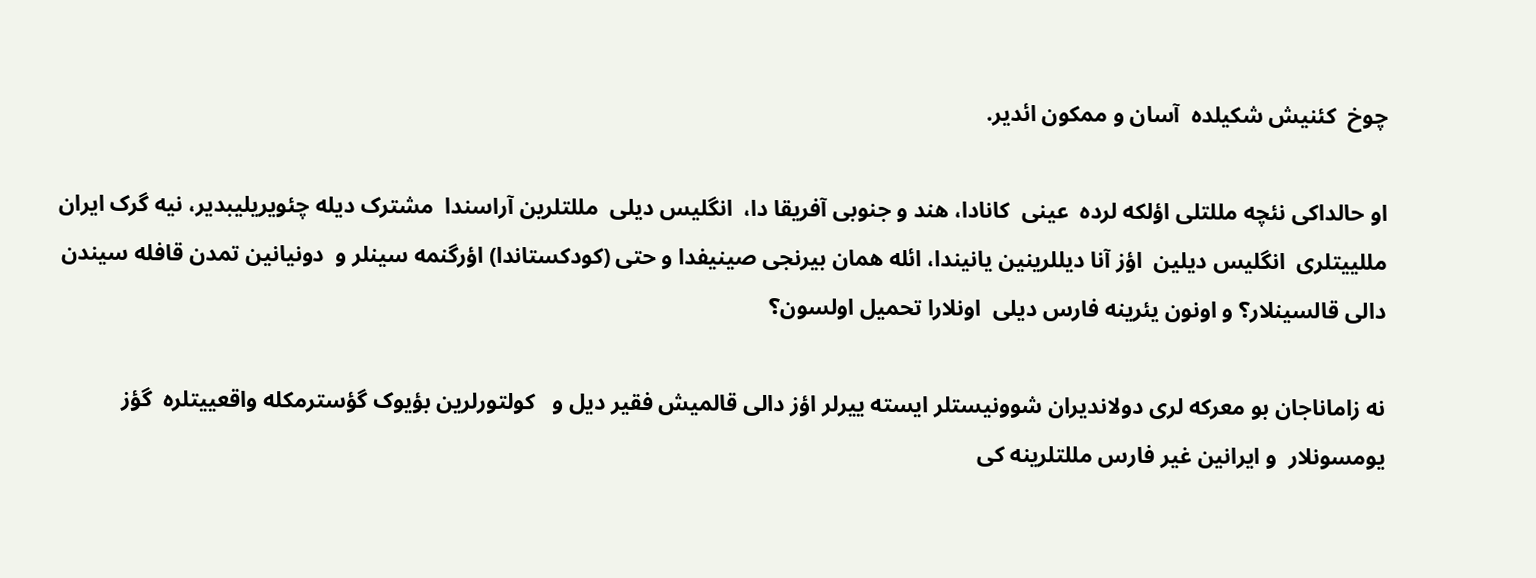چوخ  کئنیش شکیلده  آسان و ممکون ائدیر.

او حالداکی نئچه مللتلی اؤلکه لرده  عینی  کانادا، هند و جنوبی آفریقا دا،  انگلیس دیلی  مللتلرین آراسندا  مشترک دیله چئویریلیبدیر، نیه گرک ایران مللییتلری  انگلیس دیلین  اؤز آنا دیللرینین یانیندا، ائله همان بیرنجی صینیفدا و حتی (کودکستاندا) اؤرگنمه سینلر و  دونیانین تمدن قافله سیندن دالی قالسینلار؟ و اونون یئرینه فارس دیلی  اونلارا تحمیل اولسون؟

نه زاماناجان بو معرکه لری دولاندیران شوونیستلر ایسته ییرلر اؤز دالی قالمیش فقیر دیل و   کولتورلرین بؤیوک گؤسترمکله واقعییتلره  گؤز یومسونلار  و ایرانین غیر فارس مللتلرینه کی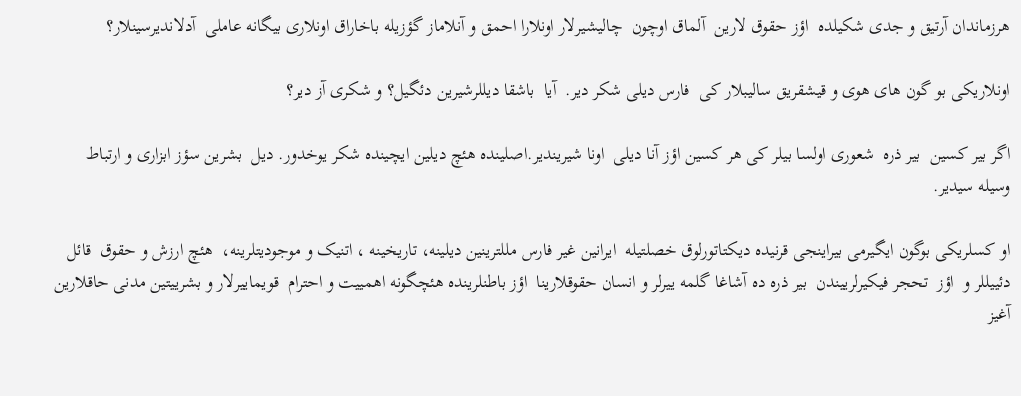هرزماندان آرتیق و جدی شکیلده  اؤز حقوق لارین  آلماق اوچون  چالیشیرلار اونلارا احمق و آنلاماز گؤزیله باخاراق اونلاری بیگانه عاملی  آدلاندیرسینلار؟

اونلاریکی بو گون های هوی و قیشقریق سالیبلار کی  فارس دیلی شکر دیر.  آیا  باشقا دیللرشیرین دئگیل؟ و شکری آز دیر؟

اگر بیر کسین  بیر ذره  شعوری اولسا بیلر کی هر کسین اؤز آنا دیلی  اونا شیریندیر.اصلینده هئچ دیلین ایچینده شکر یوخدور. دیل  بشرین سؤز ابزاری و ارتباط  وسیله سیدیر.

او کسلریکی بوگون ایگیرمی بیراینجی قرنیده دیکتاتورلوق خصلتیله  ایرانین غیر فارس مللترینین دیلینه، تاریخینه ، اتنیک و موجودیتلرینه،  هئچ ارزش و حقوق  قائل دئییللر و  اؤز  تحجر فیکیرلرییندن  بیر ذره ده آشاغا گلمه ییرلر و انسان حقوقلارینا  اؤز باطنلرینده هئچگونه اهمییت و احترام  قویماییرلار و بشرییتین مدنی حاقلارین آغیز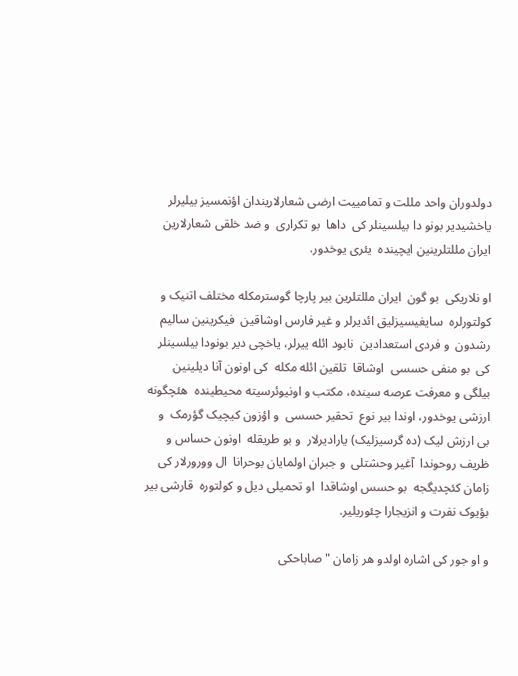دولدوران واحد مللت و تمامییت ارضی شعارلاریندان اؤنمسیز بیلیرلر یاخشیدیر بونو دا بیلسینلر کی  داها  بو تکراری  و ضد خلقی شعارلارین ایران مللتلرینین ایچینده  یئری یوخدور.

او نلاریکی  بو گون  ایران مللتلرین بیر پارچا گوسترمکله مختلف اتنیک و کولتورلره  سایغیسیزلیق ائدیرلر و غیر فارس اوشاقین  فیکرینین سالیم رشدون  و فردی استعدادین  نابود ائله ییرلر، یاخچی دیر بونودا بیلسینلر  کی  بو منفی حسسی  اوشاقا  تلقین ائله مکله  کی اونون آنا دیلینین  بیلگی و معرفت عرصه سینده، مکتب و اونیوئرسیته محیطینده  هئچگونه ارزشی یوخدور، اوندا بیر نوع  تحقیر حسسی  و اؤزون کیچیک گؤرمک  و بی ارزش لیک (ده گرسیزلیک) یارادیرلار  و بو طریقله  اونون حساس و ظریف روحوندا  آغیر وحشتلی  و جبران اولمایان بوحرانا  ال وورورلار کی زامان کئچدیگجه  بو حسس اوشاقدا  او تحمیلی دیل و کولتوره  قارشی بیر بؤیوک نفرت و انزیجارا چئوریلیر.

و او جور کی اشاره اولدو هر زامان "صاباحکی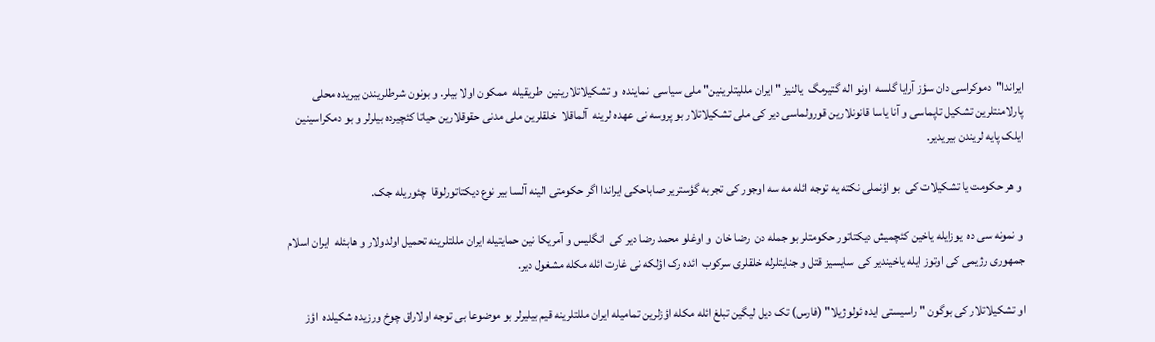ایراندا"  دموکراسی دان سؤز آرایا گلسه  اونو اله گتیرمگ  یالنیز " ایران مللیتلرینین" ملی سیاسی  نماینده  و تشکیلاتلارینین  طریقیله  ممکون اولا بیلر. و بونون شرطلریندن بیریده محلی پارلامنتلرین تشکیل تاپماسی و آنا یاسا قانونلارین قورولماسی دیر کی ملی تشکیلاتلار بو پروسه نی عهده لرینه  آلماقلا  خلقلرین ملی مدنی حقوقلارین حیاتا کئچیرده بیلرلر و بو دمکراسینین ایلک پایه لریندن بیریدیر.

 و هر حکومت یا تشکیلات کی  بو اؤنملی نکته یه توجه ائله مه سه اوجور کی تجربه گؤستریر صاباحکی ایراندا اگر حکومتی الینه آلسا بیر نوع دیکتاتورلوقا  چئوریله جک.

 و نمونه سی ده  یوزایله یاخین کئچمیش دیکتاتور حکومتلر بو جمله دن  رضا خان  و اوغلو محمد رضا دیر کی  انگلیس و آمریکا نین حمایتیله ایران مللتلرینه تحمیل اولدولار و هابئله  ایران اسلام جمهوری رژیمی کی اوتوز ایله یاخیندیر کی  سایسیز قتل و جنایتلرله خلقلری سرکوب  ائده رک اؤلکه نی غارت ائله مکله مشغول دیر.

او تشکیلاتلار کی بوگون " راسیستی ایده ئولوژیلا" (فارس) تک دیل لیگین تبلغ ائله مکله اؤزلرین تمامیله ایران مللتلرینه قیم بیلیرلر بو موضوعا بی توجه اولاراق چوخ ورزیده شکیلده  اؤز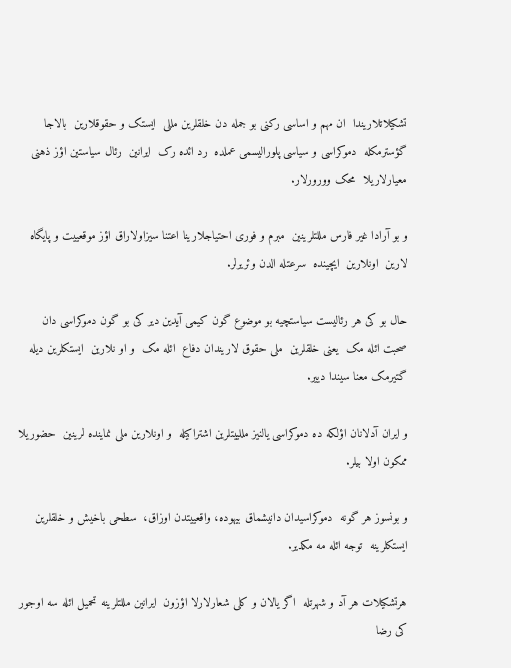تشکیلاتلاریندا  ان مهم و اساسی رکنی بو جمله دن خلقلرین مللی  ایستک و حقوقلارین  بالاجا گؤسترمکله  دموکراسی و سیاسی پلورالیسمی عملده  رد ائده رک  ایرانین  رئال سیاستین اؤز ذهنی معیارلاریلا  محک وورورلار.

و بو آرادا غیر فارس مللتلرینین  مبرم و فوری احتیاجلارینا اعتنا سیزاولاراق اؤز موقعییت و پایگاه لارین  اونلارین  ایچینده  سرعتله الدن وئریرلر.

حال بو کی هر رئالیست سیاستچیه بو موضوع گون کیمی آیدین دیر کی بو گون دموکراسی دان صحبت ائله مک  یعنی خلقلرین  ملی حقوق لاریندان دفاع  ائله مک  و او نلارین  ایستکلرین دیله گتیرمک معنا سیندا دییر.

و ایران آدلانان اؤلکه ده دموکراسی یالنیز مللییتلرین اشتراکیله  و اونلارین ملی نماینده لرینین  حضوریلا  ممکون اولا بیلر.

و بونسوز هر گونه  دموکراسیدان دانیشماق بیهوده، واقعییتدن اوزاق،  سطحی باخیش و خلقلرین ایستکلرینه  توجه ائله مه مکدیر.

هرتشکیلات هر آد و شهرتله  اگر یالان و کلی شعارلارلا اؤزون  ایرانین مللتلرینه تحمیل ائله سه اوجور کی رضا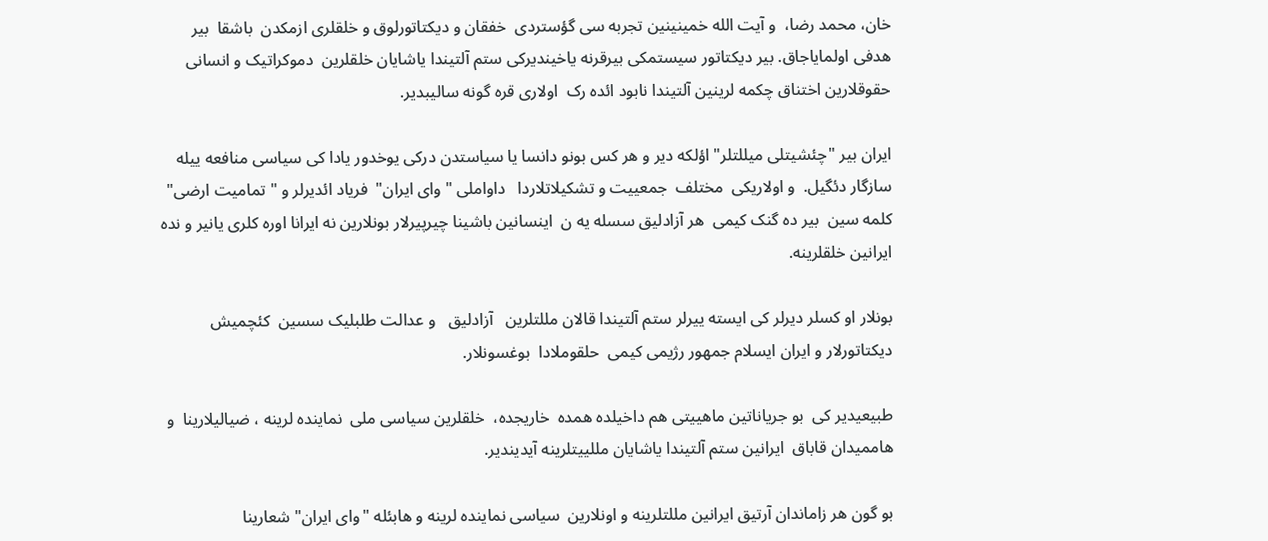خان، محمد رضا،  و آیت الله خمینینین تجربه سی گؤستردی  خفقان و دیکتاتورلوق و خلقلری ازمکدن  باشقا  بیر هدفی اولمایاجاق. بیر دیکتاتور سیستمکی بیرقرنه یاخیندیرکی ستم آلتیندا یاشایان خلقلرین  دموکراتیک و انسانی حقوقلارین اختناق چکمه لرینین آلتیندا نابود ائده رک  اولاری قره گونه سالیبدیر.

ایران بیر "چئشیتلی میللتلر" اؤلکه دیر و هر کس بونو دانسا یا سیاستدن درکی یوخدور یادا کی سیاسی منافعه ییله  سازگار دئگیل.  و اولاریکی  مختلف  جمعییت و تشکیلاتلاردا   داواملی " وای ایران"  فریاد ائدیرلر و " تمامیت ارضی" کلمه سین  بیر ده گنک کیمی  هر آزادلیق سسله یه ن  اینسانین باشینا چیرپیرلار بونلارین نه ایرانا اوره کلری یانیر و نده ایرانین خلقلرینه.

بونلار او کسلر دیرلر کی ایسته ییرلر ستم آلتیندا قالان مللتلرین   آزادلیق   و عدالت طلبلیک سسین  کئچمیش دیکتاتورلار و ایران ایسلام جمهور رژیمی کیمی  حلقوملادا  بوغسونلار.

طبیعیدیر کی  بو جریاناتین ماهییتی هم داخیلده همده  خاریجده،  خلقلرین سیاسی ملی  نماینده لرینه ، ضیالیلارینا  و هاممیدان قاباق  ایرانین ستم آلتیندا یاشایان مللییتلرینه آیدیندیر.

بو گون هر زاماندان آرتیق ایرانین مللتلرینه و اونلارین  سیاسی نماینده لرینه و هابئله "وای ایران" شعارینا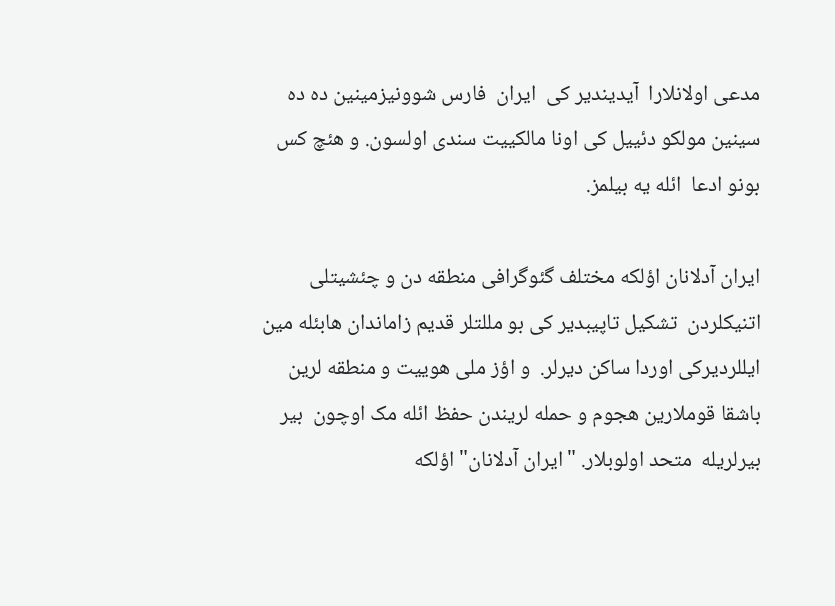مدعی اولانلارا  آیدیندیر کی  ایران  فارس شوونیزمینین ده ده سینین مولکو دئییل کی اونا مالکییت سندی اولسون. و هئچ کس  بونو ادعا  ائله یه بیلمز.

ایران آدلانان اؤلکه مختلف گئوگرافی منطقه دن و چئشیتلی اتنیکلردن  تشکیل تاپیبدیر کی بو مللتلر قدیم زاماندان هابئله مین ایللردیرکی اوردا ساکن دیرلر.  و اؤز ملی هوییت و منطقه لرین  باشقا قوملارین هجوم و حمله لریندن حفظ ائله مک اوچون  بیر بیرلریله  متحد اولوبلار. "ایران آدلانان" اؤلکه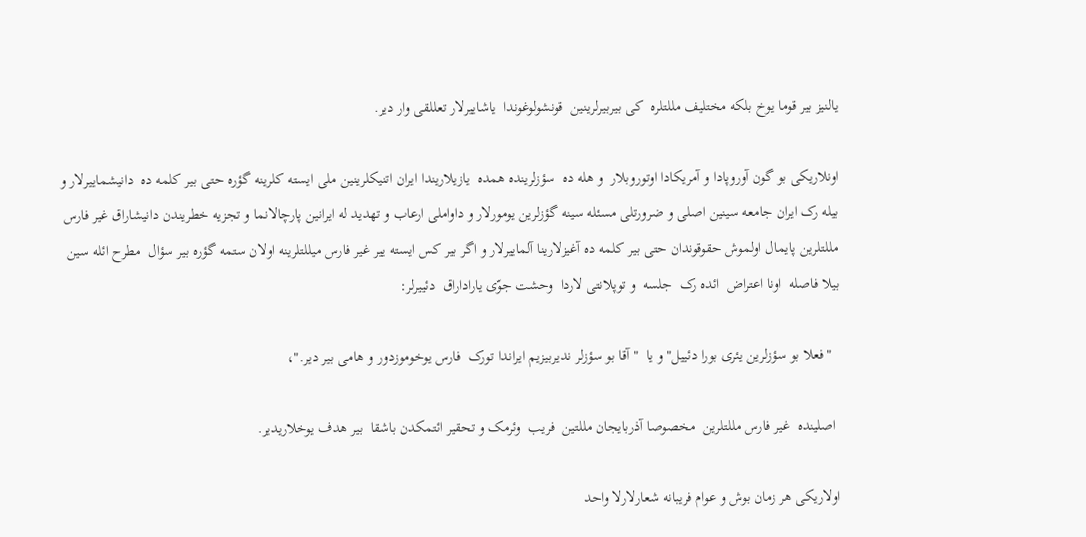یالنیز بیر قوما یوخ بلکه مختلیف مللتلره  کی بیربیرلرینین  قونشولوغوندا  یاشاییرلار تعللقی وار دیر.

اونلاریکی بو گون آوروپادا و آمریکادا اوتوروبلار  و هله ده  سؤزلرینده همده  یازیلاریندا ایران اتنیکلرینین ملی ایسته کلرینه گؤره حتی بیر کلمه ده  دانیشماییرلار و بیله رک ایران جامعه سینین اصلی و ضرورتلی مسئله سینه گؤزلرین یومورلار و داواملی ارعاب و تهدید له ایرانین پارچالانما و تجزیه خطریندن دانیشاراق غیر فارس مللتلرین پایمال اولموش حقوقوندان حتی بیر کلمه ده آغیزلارینا آلماییرلار و اگر بیر کس ایسته ییر غیر فارس میللتلرینه اولان ستمه گؤره بیر سؤال  مطرح ائله سین بیلا فاصله  اونا اعتراض  ائده رک  جلسه  و توپلانتی لاردا  وحشت جوّی یاراداراق  دئییرلر:

  "فعلا بو سؤزلرین یئری بورا دئییل" و یا  "آقا بو سؤزلر ندیربیزیم ایراندا تورک  فارس یوخوموزدور و هامی بیر دیر."،

 اصلینده  غیر فارس مللتلرین  مخصوصا آذربایجان مللتین  فریب  وئرمک و تحقیر ائتمکدن باشقا  بیر هدف یوخلاریدیر.

اولاریکی هر زمان بوش و عوام فریبانه شعارلارلا واحد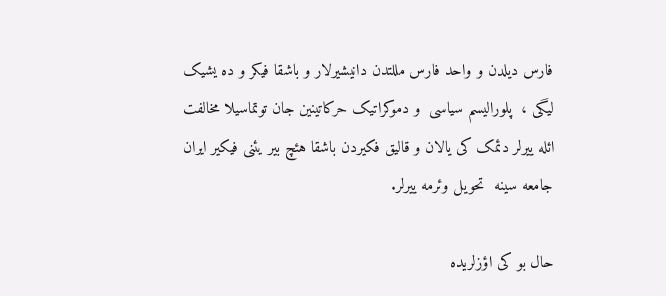فارس دیلدن و واحد فارس مللتدن دانیشیرلار و باشقا فیکر و ده یشیک لیگی ،  پلورالیسم سیاسی  و دموکراتیک حرکاتینین جان توتماسیلا مخالفت ائله ییرلر دئمک کی یالان و قالیق فکیردن باشقا هئچ بیر یئنی فیکیر ایران جامعه سینه  تحویل وئرمه ییرلر.

حال بو کی اؤزلریده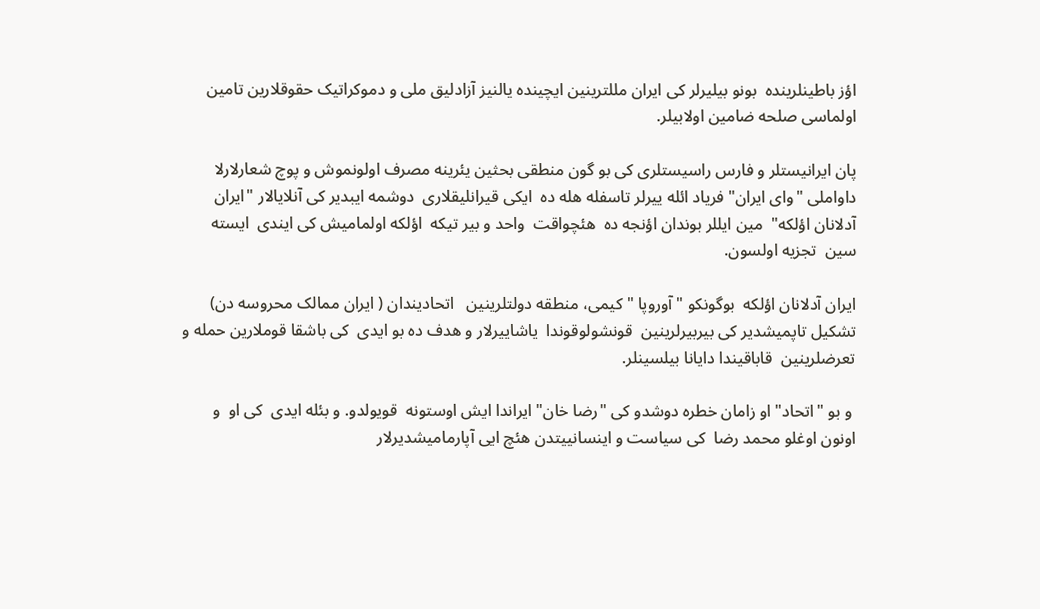اؤز باطینلرینده  بونو بیلیرلر کی ایران مللترینین ایچینده یالنیز آزادلیق ملی و دموکراتیک حقوقلارین تامین اولماسی صلحه ضامین اولابیلر.

پان ایرانیستلر و فارس راسیستلری کی بو گون منطقی بحثین یئرینه مصرف اولونموش و پوچ شعارلارلا داواملی "وای ایران" فریاد ائله ییرلر تاسفله هله ده  ایکی قیرانلیقلاری  دوشمه ایبدیر کی آنلایالار "ایران آدلانان اؤلکه"  مین ایللر بوندان اؤنجه ده  هئچواقت  واحد و بیر تیکه  اؤلکه اولمامیش کی ایندی  ایسته سین  تجزیه اولسون.

ایران آدلانان اؤلکه  بوگونکو " آوروپا " کیمی، منطقه دولتلرینین   اتحادیندان ( ایران ممالک محروسه دن) تشکیل تاپمیشدیر کی بیربیرلرینین  قونشولوقوندا  یاشاییرلار و هدف ده بو ایدی  کی باشقا قوملارین حمله و تعرضلرینین  قاباقیندا دایانا بیلسینلر.

 و بو "اتحاد" او زامان خطره دوشدو کی "رضا خان" ایراندا ایش اوستونه  قویولدو. و بئله ایدی  کی او  و  اونون اوغلو محمد رضا  کی سیاست و اینسانییتدن هئچ ایی آپارمامیشدیرلار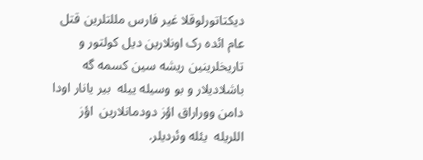دیکتاتورلوقلا غیر فارس مللتلرین قتل عام ائده رک اونلارین دیل کولتور و تاریخلرینین ریشه سین کسمه گه  باشلادیلار و بو وسیله ییله  بیر یانار اودا  دامن ووراراق اؤز دودمانلارین  اؤز اللریله  یئله وئردیلر.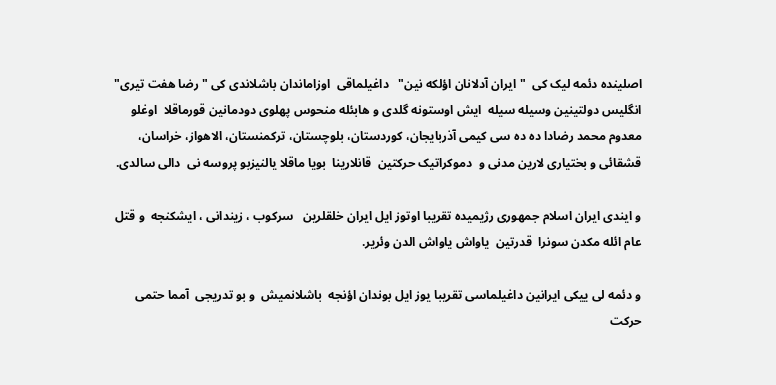اصلینده دئمه لیک کی  "ایران آدلانان اؤلکه نین"   داغیلماقی  اوزاماندان باشلاندی کی " رضا هفت تیری"  انگلیس دولتینین وسیله سیله  ایش اوستونه گلدی و هابئله منحوس پهلوی دودمانین قورماقلا  اوغلو معدوم محمد رضادا ده ده سی کیمی آذربایجان، کوردستان، بلوچستان، ترکمنستان، الاهواز، خراسان،  قشقائی و بختیاری لارین مدنی و  دموکراتیک حرکتین  قانلارینا  بویا ماقلا یالنیزبو پروسه نی  دالی سالدی.

و ایندی ایران اسلام جمهوری رژیمیده تقریبا اوتوز ایل ایران خلقلرین   سرکوب ، زیندانی ، ایشکنجه  و قتل عام ائله مکدن سونرا  قدرتین  یاواش یاواش الدن وئریر.

و دئمه لی ییکی ایرانین داغیلماسی تقریبا یوز ایل بوندان اؤنجه  باشلانمیش  و بو تدریجی  آمما حتمی حرکت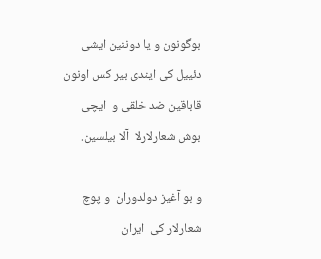بوگونون و یا دوننین ایشی دئییل کی ایندی بیر کس اونون قاباقین ضد خلقی و  ایچی بوش شعارلارلا  آلا بیلسین.

و بو آغیز دولدوران  و پوچ شعارلار کی  ایران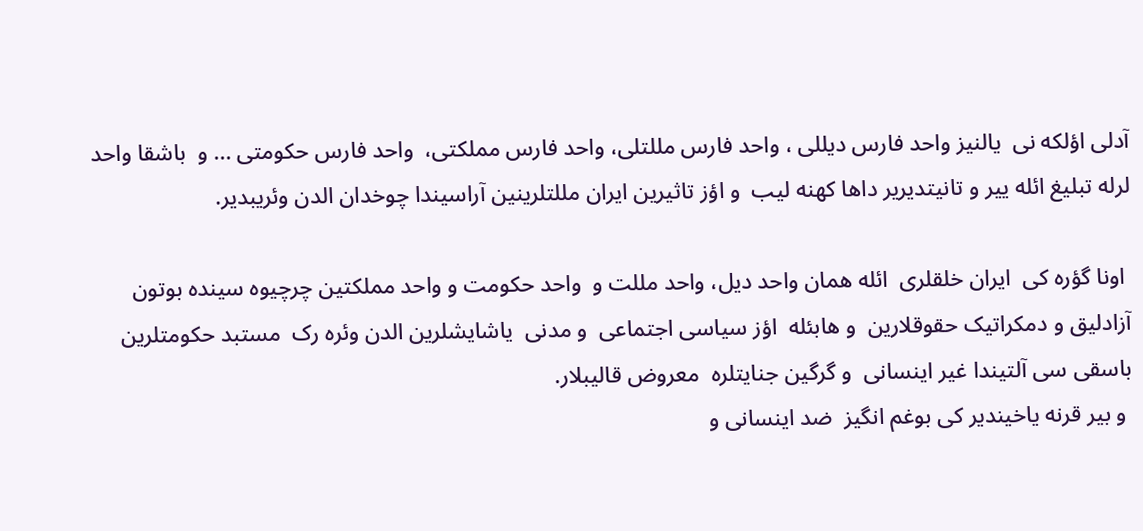آدلی اؤلکه نی  یالنیز واحد فارس دیللی ، واحد فارس مللتلی، واحد فارس مملکتی،  واحد فارس حکومتی ... و  باشقا واحد لرله تبلیغ ائله ییر و تانیتدیریر داها کهنه لیب  و اؤز تاثیرین ایران مللتلرینین آراسیندا چوخدان الدن وئریبدیر.

 اونا گؤره کی  ایران خلقلری  ائله همان واحد دیل، واحد مللت و  واحد حکومت و واحد مملکتین چرچیوه سینده بوتون  آزادلیق و دمکراتیک حقوقلارین  و هابئله  اؤز سیاسی اجتماعی  و مدنی  یاشایشلرین الدن وئره رک  مستبد حکومتلرین باسقی سی آلتیندا غیر اینسانی  و گرگین جنایتلره  معروض قالیبلار.
 و بیر قرنه یاخیندیر کی بوغم انگیز  ضد اینسانی و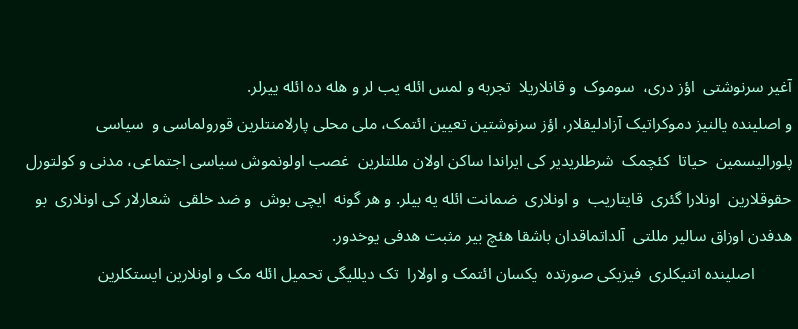آغیر سرنوشتی  اؤز دری،  سوموک  و قانلاریلا  تجربه و لمس ائله یب لر و هله ده ائله ییرلر.
و اصلینده یالنیز دموکراتیک آزادلیقلار، اؤز سرنوشتین تعیین ائتمک، ملی محلی پارلامنتلرین قورولماسی و  سیاسی پلورالیسمین  حیاتا  کئچمک  شرطلریدیر کی ایراندا ساکن اولان مللتلرین  غصب اولونموش سیاسی اجتماعی، مدنی و کولتورل حقوقلارین  اونلارا گئری  قایتاریب  و اونلاری  ضمانت ائله یه بیلر. و هر گونه  ایچی بوش  و ضد خلقی  شعارلار کی اونلاری  بو هدفدن اوزاق سالیر مللتی  آلداتماقدان باشقا هئچ بیر مثبت هدفی یوخدور.
         اصلینده اتنیکلری  فیزیکی صورتده  یکسان ائتمک و اولارا  تک دیللیگی تحمیل ائله مک و اونلارین ایستکلرین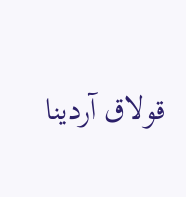قولاق آردینا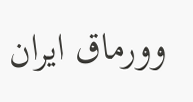وورماق ایران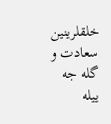خلقلرینین سعادت و گله جه ییله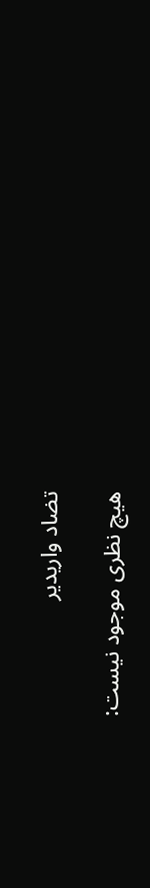تضاد واریدیر

هیچ نظری موجود نیست: